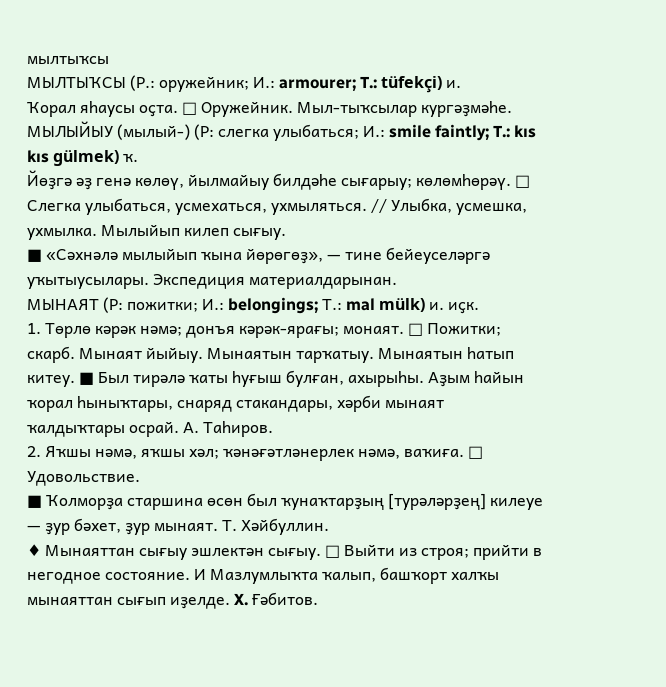мылтыҡсы
МЫЛТЫҠСЫ (Р.: оружейник; И.: armourer; T.: tüfekçi) и.
Ҡорал яһаусы оҫта. □ Оружейник. Мыл-тыҡсылар кургәҙмәһе.
МЫЛЫЙЫУ (мылый-) (Р: слегка улыбаться; И.: smile faintly; T.: kıs kıs gülmek) ҡ.
Йөҙгә әҙ генә көлөү, йылмайыу билдәһе сығарыу; көлөмһөрәү. □ Слегка улыбаться, усмехаться, ухмыляться. // Улыбка, усмешка, ухмылка. Мылыйып килеп сығыу.
■ «Сәхнәлә мылыйып ҡына йөрөгөҙ», — тине бейеуселәргә уҡытыусылары. Экспедиция материалдарынан.
МЫНАЯТ (Р: пожитки; И.: belongings; Т.: mal mülk) и. иҫк.
1. Төрлө кәрәк нәмә; донъя кәрәк-ярағы; монаят. □ Пожитки; скарб. Мынаят йыйыу. Мынаятын тарҡатыу. Мынаятын һатып китеу. ■ Был тирәлә ҡаты һуғыш булған, ахырыһы. Аҙым һайын ҡорал һыныҡтары, снаряд стакандары, хәрби мынаят ҡалдыҡтары осрай. А. Таһиров.
2. Яҡшы нәмә, яҡшы хәл; ҡәнәғәтләнерлек нәмә, ваҡиға. □ Удовольствие.
■ Ҡолморҙа старшина өсөн был ҡунаҡтарҙың [турәләрҙең] килеуе — ҙур бәхет, ҙур мынаят. Т. Хәйбуллин.
♦ Мынаяттан сығыу эшлектән сығыу. □ Выйти из строя; прийти в негодное состояние. И Мазлумлыҡта ҡалып, башҡорт халҡы мынаяттан сығып иҙелде. X. Ғәбитов.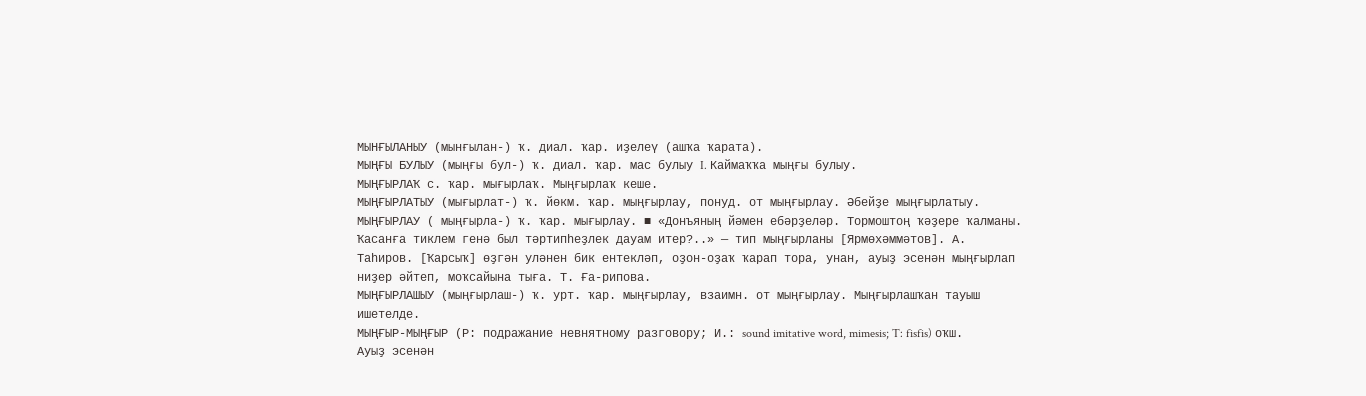МЫНҒЫЛАНЫУ (мынғылан-) ҡ. диал. ҡар. иҙелеү (ашҡа ҡарата).
МЫҢҒЫ БУЛЫУ (мыңғы бул-) ҡ. диал. ҡар. мас булыу I. Каймаҡҡа мыңғы булыу.
МЫҢҒЫРЛАҠ с. ҡар. мығырлаҡ. Мыңғырлаҡ кеше.
МЫҢҒЫРЛАТЫУ (мығырлат-) ҡ. йөкм. ҡар. мыңғырлау, понуд. от мыңғырлау. Әбейҙе мыңғырлатыу.
МЫҢҒЫРЛАУ ( мыңғырла-) ҡ. ҡар. мығырлау. ■ «Донъяның йәмен ебәрҙеләр. Тормоштоң ҡәҙере ҡалманы. Ҡасанға тиклем генә был тәртипһеҙлек дауам итер?..» — тип мыңғырланы [Ярмөхәммәтов]. А. Таһиров. [Ҡарсыҡ] өҙгән уләнен бик ентекләп, оҙон-оҙаҡ ҡарап тора, унан, ауыҙ эсенән мыңғырлап ниҙер әйтеп, моҡсайына тыға. Т. Ға-рипова.
МЫҢҒЫРЛАШЫУ (мыңғырлаш-) ҡ. урт. ҡар. мыңғырлау, взаимн. от мыңғырлау. Мыңғырлашҡан тауыш ишетелде.
МЫҢҒЫР-МЫҢҒЫР (Р: подражание невнятному разговору; И.: sound imitative word, mimesis; T: fisfis) оҡш.
Ауыҙ эсенән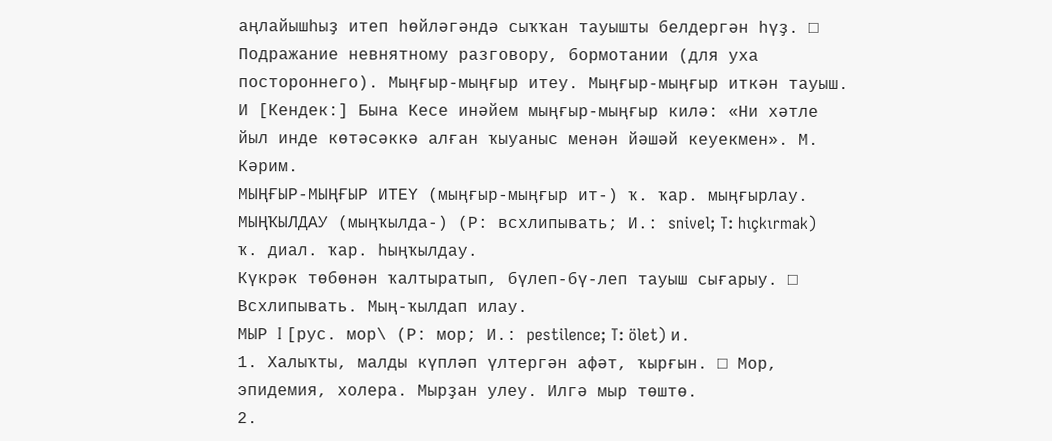аңлайышһыҙ итеп һөйләгәндә сыҡҡан тауышты белдергән һүҙ. □ Подражание невнятному разговору, бормотании (для уха постороннего). Мыңғыр-мыңғыр итеу. Мыңғыр-мыңғыр иткән тауыш. И [Кендек:] Бына Кесе инәйем мыңғыр-мыңғыр килә: «Ни хәтле йыл инде көтәсәккә алған ҡыуаныс менән йәшәй кеуекмен». М. Кәрим.
МЫҢҒЫР-МЫҢҒЫР ИТЕҮ (мыңғыр-мыңғыр ит-) ҡ. ҡар. мыңғырлау.
МЫҢҠЫЛДАУ (мыңҡылда-) (Р: всхлипывать; И.: snivel; T: hıçkırmak) ҡ. диал. ҡар. һыңҡылдау.
Күкрәк төбөнән ҡалтыратып, бүлеп-бү-леп тауыш сығарыу. □ Всхлипывать. Мың-ҡылдап илау.
МЫР I [рус. мор\ (Р: мор; И.: pestilence; T: ölet) и.
1. Халыҡты, малды күпләп үлтергән афәт, ҡырғын. □ Мор, эпидемия, холера. Мырҙан улеу. Илгә мыр төштө.
2.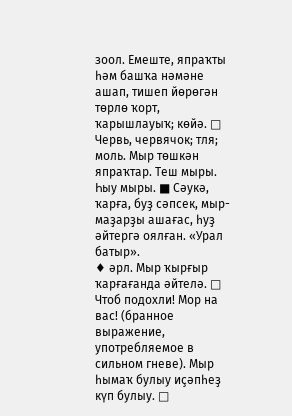зоол. Емеште, япраҡты һәм башҡа нәмәне ашап, тишеп йөрөгән төрлө ҡорт, ҡарышлауыҡ; көйә. □ Червь, червячок; тля; моль. Мыр төшкән япраҡтар. Теш мыры. Һыу мыры. ■ Сәукә, ҡарға, буҙ сәпсек, мыр-маҙарҙы ашағас, һуҙ әйтергә оялған. «Урал батыр».
♦ әрл. Мыр ҡырғыр ҡарғағанда әйтелә. □ Чтоб подохли! Мор на вас! (бранное выражение, употребляемое в сильном гневе). Мыр һымаҡ булыу иҫәпһеҙ күп булыу. □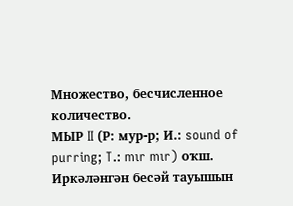Множество, бесчисленное количество.
МЫР II (Р: мур-р; И.: sound of purring; T.: mır mır) оҡш.
Иркәләнгән бесәй тауышын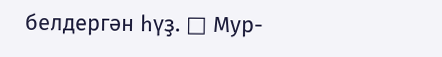белдергән һүҙ. □ Мур-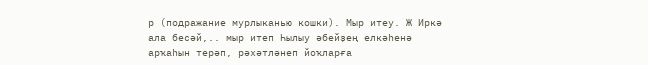р (подражание мурлыканью кошки). Мыр итеу. Ж Иркә ала бесәй,.. мыр итеп Һылыу әбейҙең елкәһенә арҡаһын терәп, рәхәтләнеп йоҡларға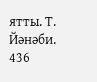ятты. Т. Йәнәби.
436